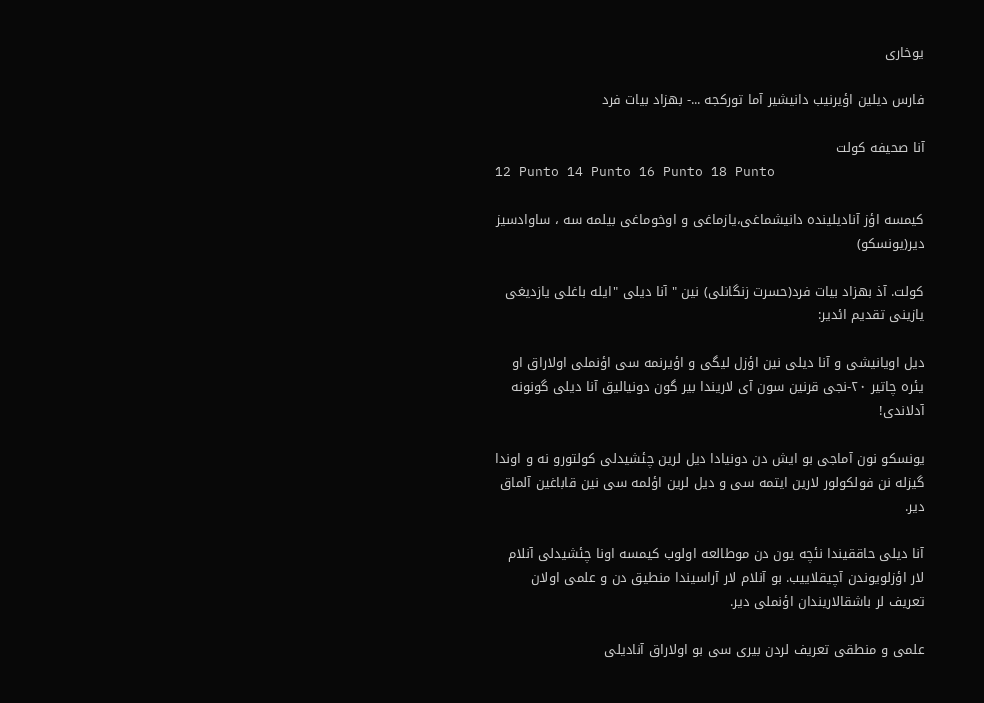یوخاری

فارس دیلین اؤیرنیب دانیشیر آما تورکجه ...- بهزاد بیات فرد

آنا صحیفه کولت
12 Punto 14 Punto 16 Punto 18 Punto

کیمسه اؤز آنادیلینده دانیشماغی،یازماغی و اوخوماغی بیلمه سه ، ساوادسیز دیر(یونسکو)

کولت. آذ بهزاد بیات فرد(حسرت زنگانلی) نین " آنا دیلی "ایله باغلی یازدیغی یازینی تقدیم ائدیر:

دیل اویانیشی و آنا دیلی نین اؤزل لیگی و اؤیرنمه سی اؤنملی اولاراق او یئره چاتیر ۲۰-نجی قرنین سون آی لاریندا بیر گون دونیالیق آنا دیلی گونونه آدلاندی!

یونسکو نون آماجی بو ایش دن دونیادا دیل لرین چئشیدلی کولتورو نه و اوندا گیزله نن فولکولور لارین ایتمه سی و دیل لرین اؤلمه سی نین قاباغین آلماق دیر.

آنا دیلی حاققیندا نئچه یون دن موطالعه اولوب کیمسه اونا چئشیدلی آنلام لار اؤزلویوندن آچیقلاییب. بو آنلام لار آراسیندا منطیق دن و علمی اولان تعریف لر باشقالاریندان اؤنملی دیر.

علمی و منطقی تعریف لردن بیری سی بو اولاراق آنادیلی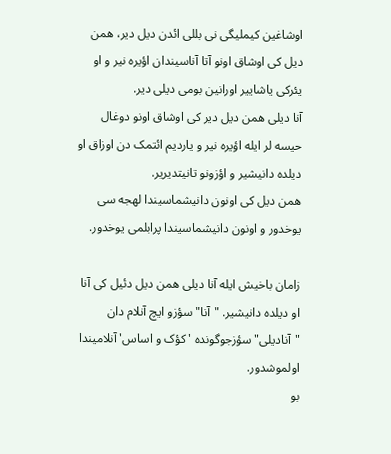اوشاغین کیملیگی نی بللی ائدن دیل دیر، همن دیل کی اوشاق اونو آتا آناسیندان اؤیره نیر و او یئرکی یاشاییر اورانین بومی دیلی دیر.
آنا دیلی همن دیل دیر کی اوشاق اونو دوغال حیسه لر ایله اؤیره نیر و یاردیم ائتمک دن اوزاق او دیلده دانیشیر و اؤزونو تانیتدیریر.
همن دیل کی اونون دانیشماسیندا لهجه سی یوخدور و اونون دانیشماسیندا پرابلمی یوخدور.

زامان باخیش ایله آنا دیلی همن دیل دئیل کی آنا او دیلده دانیشیر. "آنا" سؤزو ایچ آنلام دان "آنادیلی"سؤزجوگونده 'کؤک و اساس' آنلامیندا اولموشدور.
بو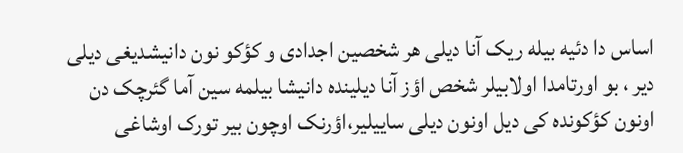اساس دا دئیه بیله ریک آنا دیلی هر شخصین اجدادی و کؤکو نون دانیشدیغی دیلی دیر ، بو اورتامدا اولابیلر شخص اؤز آنا دیلینده دانیشا بیلمه سین آما گئرچک دن اونون کؤکونده کی دیل اونون دیلی ساییلیر،اؤرنک اوچون بیر تورک اوشاغی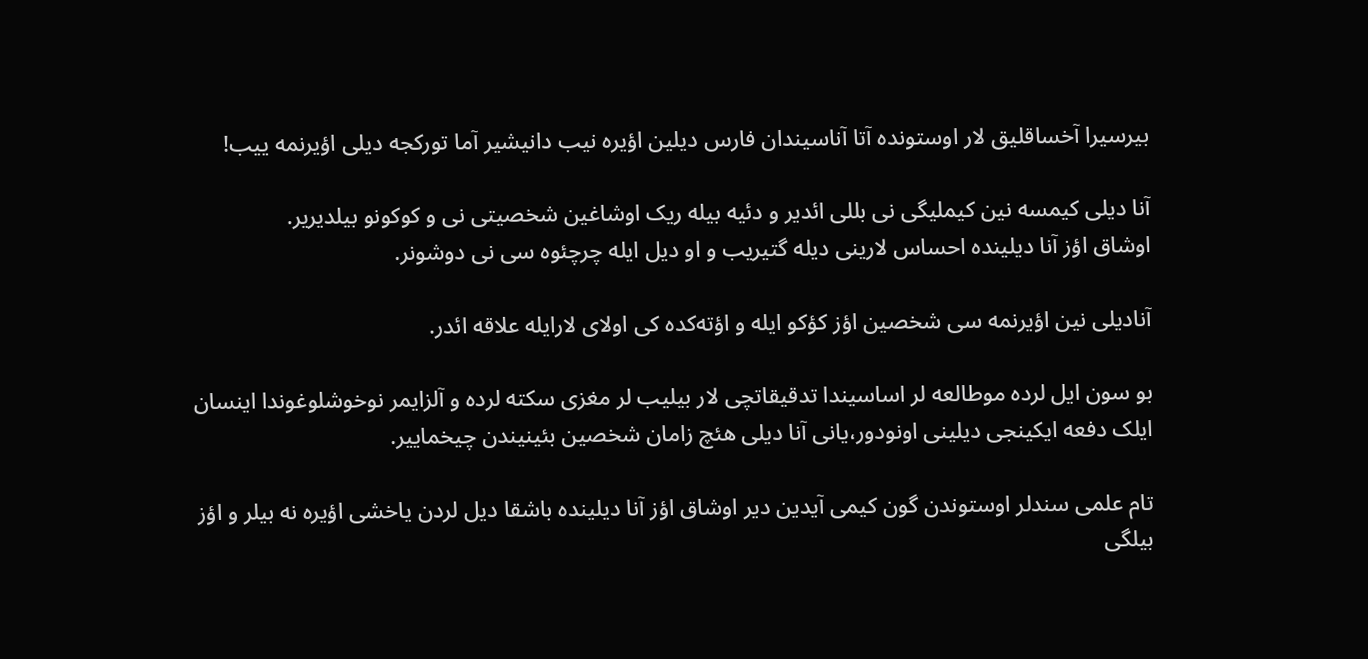بیرسیرا آخساقلیق لار اوستونده آتا آناسیندان فارس دیلین اؤیره نیب دانیشیر آما تورکجه دیلی اؤیرنمه ییب!

آنا دیلی کیمسه نین کیملیگی نی بللی ائدیر و دئیه بیله ریک اوشاغین شخصیتی نی و کوکونو بیلدیریر.
اوشاق اؤز آنا دیلینده احساس لارینی دیله گتیریب و او دیل ایله چرچئوه سی نی دوشونر.

آنادیلی نین اؤیرنمه سی شخصین اؤز کؤکو ایله و اؤته‌کده کی اولای لارایله علاقه ائدر.

بو سون ایل لرده موطالعه لر اساسیندا تدقیقاتچی لار بیلیب لر مغزی سکته لرده و آلزایمر نوخوشلوغوندا اینسان ایلک دفعه ایکینجی دیلینی اونودور،یانی آنا دیلی هئچ زامان شخصین بئینیندن چیخماییر.

تام علمی سندلر اوستوندن گون کیمی آیدین دیر اوشاق اؤز آنا دیلینده باشقا دیل لردن یاخشی اؤیره نه بیلر و اؤز بیلگی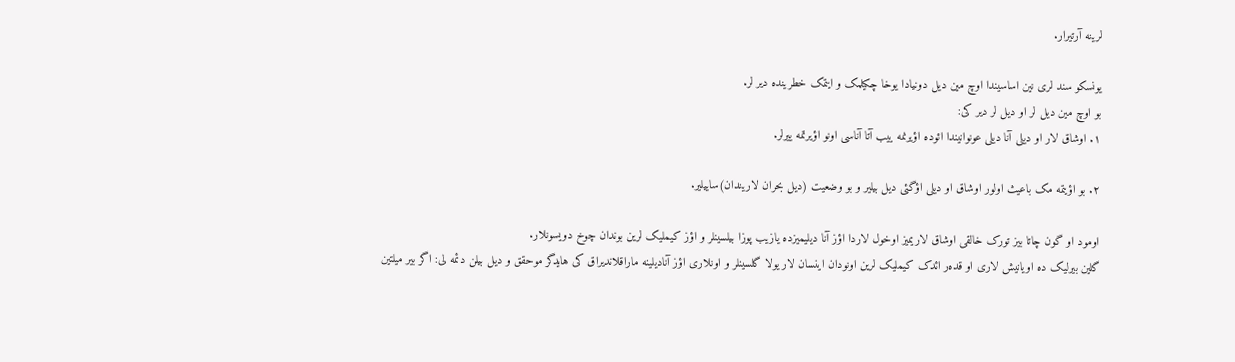لرینه آرتیرار.

یونسکو سند لری نین اساسیندا اوچ مین دیل دونیادا یوخا چکیلمک و ایتمک خطرینده دیر لر.
بو اوچ مین دیل لر او دیل لر دیر کی:
۱. اوشاق لار او دیلی آنا دیلی عونوانیندا ائوده اؤیرنمه ییب آتا آناسی اونو اؤیرتمه ییرلر.

۲. بو اؤیتمه مک باعیث اولور اوشاق او دیلی اؤگئی دیل بیلیر و بو وضعیت (دیل بحران لاریندان)ساییلیر.

اومود او گون چاتا بیز تورک خالقی اوشاق لاریمیز اوخول لاردا اؤز آنا دیلیمیزده یازیب پوزا بیلسینلر و اؤز کیملیک لرین بوندان چوخ دویسونلار.
گلین بیرلیک ده اویانیش لاری او قده‌ر ائدک کیملیک لرین اونودان اینسان لار یولا گلسینلر و اونلاری اؤز آنادیلینه ماراقلاندیراق کی هایدگر موحقق و دیل بیلن دئمه لی: اگر بیر میلتین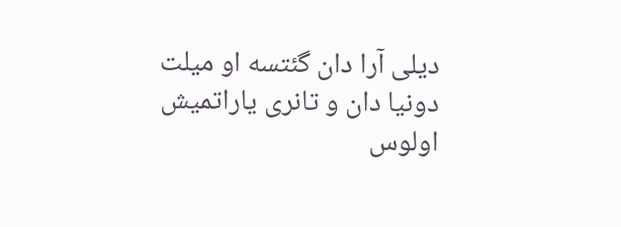دیلی آرا دان گئتسه او میلت دونیا دان و تانری یاراتمیش اولوس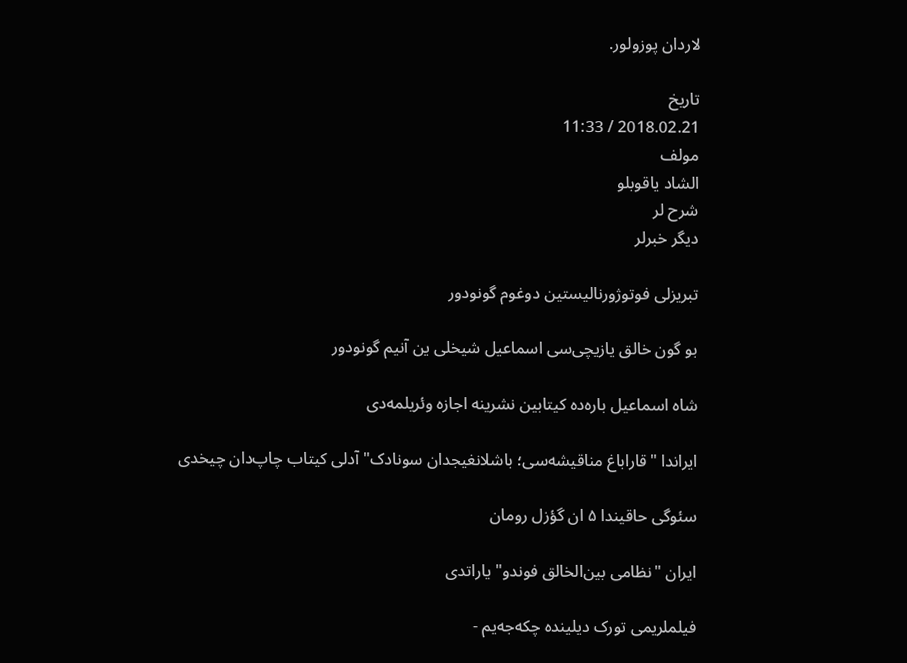لاردان پوزولور.

تاریخ
2018.02.21 / 11:33
مولف
الشاد یاقوبلو
شرح لر
دیگر خبرلر

تبریزلی فوتوژورنالیستین دوغوم گونودور

بو گون خالق یازیچی‌سی اسماعیل شیخلی ‌ین آنیم گونودور

شاه اسماعیل باره‌ده کیتابین نشرینه اجازه وئریلمه‌دی

ایراندا "قاراباغ مناقیشه‌سی؛ باشلانغیجدان سونادک" آدلی کیتاب چاپ‌دان چیخدی

سئوگی حاقیندا ۵ ان گؤزل رومان

ایران "نظامی بین‌الخالق فوندو" یاراتدی

فیلملریمی تورک دیلینده چکه‌جه‌یم -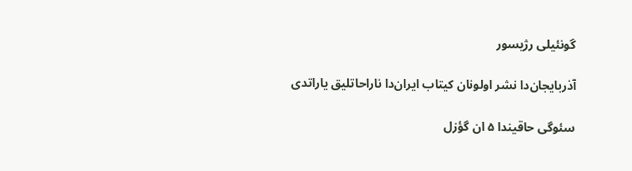گونئیلی رژیسور

آذربایجان‌دا نشر اولونان کیتاب ایران‌دا ناراحاتلیق یاراتدی

سئوگی حاقیندا ۵ ان گؤزل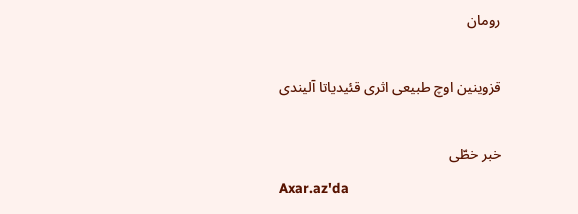رومان

قزوینین اوچ طبیعی اثری قئیدیاتا آلیندی

خبر خطّی
Axar.az'da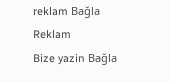reklam Bağla
Reklam
Bize yazin Bağla